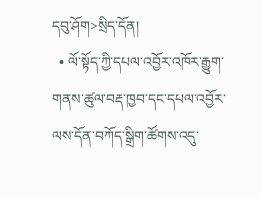དབུ་ཤོག>སྲིད་དོན།
  • ལོ་སྟོད་ཀྱི་དཔལ་འབྱོར་འཁོར་རྒྱུག་གནས་ཚུལ་བརྡ་ཁྱབ་དང་དཔལ་འབྱོར་ལས་དོན་བཀོད་སྒྲིག་ཚོགས་འདུ་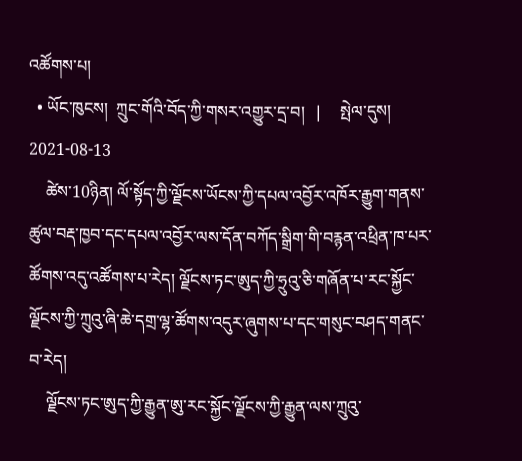འཚོགས་པ།
  • ཡོང་ཁུངས།  ཀྲུང་གོའི་བོད་ཀྱི་གསར་འགྱུར་དྲ་བ།   |     སྤེལ་དུས།  2021-08-13
    ཚེས་10ཉིན། ལོ་སྟོད་ཀྱི་ལྗོངས་ཡོངས་ཀྱི་དཔལ་འབྱོར་འཁོར་རྒྱུག་གནས་ཚུལ་བརྡ་ཁྱབ་དང་དཔལ་འབྱོར་ལས་དོན་བཀོད་སྒྲིག་གི་བརྙན་འཕྲིན་ཁ་པར་ཚོགས་འདུ་འཚོགས་པ་རེད། ལྗོངས་ཏང་ཨུད་ཀྱི་ཧྲུའུ་ཅི་གཞོན་པ་རང་སྐྱོང་ལྗོངས་ཀྱི་ཀྲུའུ་ཞི་ཆེ་དགྲ་ལྷ་ཚོགས་འདུར་ཞུགས་པ་དང་གསུང་བཤད་གནང་བ་རེད།
    ལྗོངས་ཏང་ཨུད་ཀྱི་རྒྱུན་ཨུ་རང་སྐྱོང་ལྗོངས་ཀྱི་རྒྱུན་ལས་ཀྲུའུ་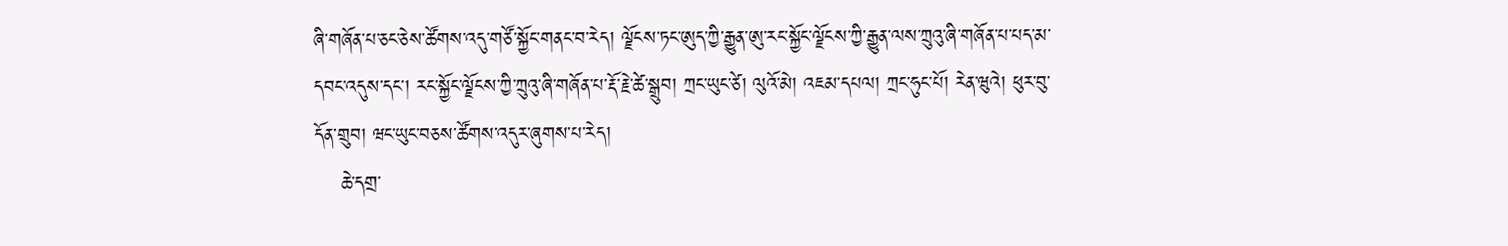ཞི་གཞོན་པ་ཅང་ཅེས་ཚོགས་འདུ་གཙོ་སྐྱོང་གནང་བ་རེད། ལྗོངས་ཏང་ཨུད་ཀྱི་རྒྱུན་ཨུ་རང་སྐྱོང་ལྗོངས་ཀྱི་རྒྱུན་ལས་ཀྲུའུ་ཞི་གཞོན་པ་པད་མ་དབང་འདུས་དང་། རང་སྐྱོང་ལྗོངས་ཀྱི་ཀྲུའུ་ཞི་གཞོན་པ་རྡོ་རྗེ་ཚེ་སྒྲུབ། ཀྲང་ཡུང་ཙེ། ལུའོ་མེ། འཇམ་དཔལ། ཀྲང་ཧུང་པོ། རེན་ཝུའེ། ཕུར་བུ་དོན་གྲུབ། ཝང་ཡུང་བཅས་ཚོགས་འདུར་ཞུགས་པ་རེད།
    ཆེ་དགྲ་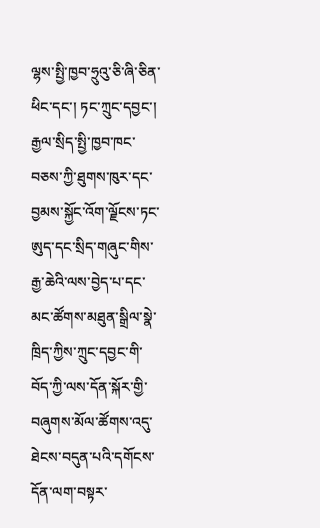ལྷས་སྤྱི་ཁྱབ་ཧྲུའུ་ཅི་ཞི་ཅིན་ཕིང་དང་། ཏང་ཀྲུང་དབྱང་། རྒྱལ་སྲིད་སྤྱི་ཁྱབ་ཁང་བཅས་ཀྱི་ཐུགས་ཁུར་དང་བྱམས་སྐྱོང་འོག་ལྗོངས་ཏང་ཨུད་དང་སྲིད་གཞུང་གིས་རྒྱ་ཆེའི་ལས་བྱེད་པ་དང་མང་ཚོགས་མཐུན་སྒྲིལ་སྣེ་ཁྲིད་ཀྱིས་ཀྲུང་དབྱང་གི་བོད་ཀྱི་ལས་དོན་སྐོར་གྱི་བཞུགས་མོལ་ཚོགས་འདུ་ཐེངས་བདུན་པའི་དགོངས་དོན་ལག་བསྟར་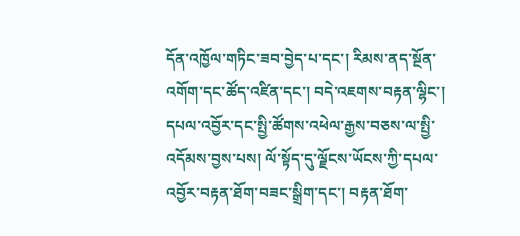དོན་འཁྱོལ་གཏིང་ཟབ་བྱེད་པ་དང་། རིམས་ནད་སྔོན་འགོག་དང་ཚོད་འཛིན་དང་། བདེ་འཇགས་བརྟན་ལྷིང་། དཔལ་འབྱོར་དང་སྤྱི་ཚོགས་འཕེལ་རྒྱས་བཅས་ལ་སྤྱི་འདོམས་བྱས་པས། ལོ་སྟོད་དུ་ལྗོངས་ཡོངས་ཀྱི་དཔལ་འབྱོར་བརྟན་ཐོག་བཟང་སྒྲིག་དང་། བརྟན་ཐོག་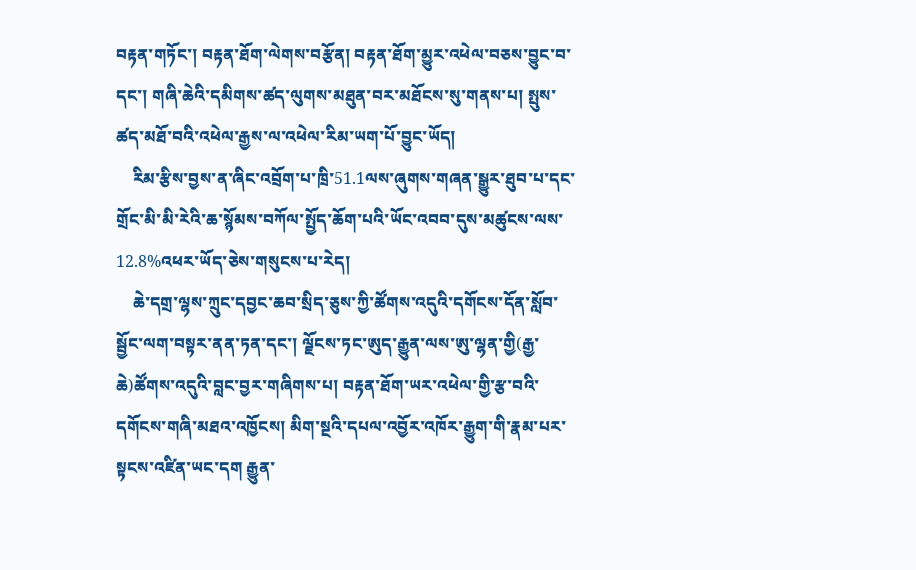བརྟན་གཏོང་། བརྟན་ཐོག་ལེགས་བརྩོན། བརྟན་ཐོག་མྱུར་འཕེལ་བཅས་བྱུང་བ་དང་། གཞི་ཆེའི་དམིགས་ཚད་ལུགས་མཐུན་བར་མཐོངས་སུ་གནས་པ། སྤུས་ཚད་མཐོ་བའི་འཕེལ་རྒྱས་ལ་འཕེལ་རིམ་ཡག་པོ་བྱུང་ཡོད།
    རིམ་རྩིས་བྱས་ན་ཞིང་འབྲོག་པ་ཁྲི་51.1ལས་ཞུགས་གཞན་སྒྱུར་ཐུབ་པ་དང་གྲོང་མི་མི་རེའི་ཆ་སྙོམས་བཀོལ་སྤྱོད་ཆོག་པའི་ཡོང་འབབ་དུས་མཚུངས་ལས་12.8%འཕར་ཡོད་ཅེས་གསུངས་པ་རེད།
    ཆེ་དགྲ་ལྷས་ཀྲུང་དབྱང་ཆབ་སྲིད་ཅུས་ཀྱི་ཚོགས་འདུའི་དགོངས་དོན་སློབ་སྦྱོང་ལག་བསྟར་ནན་ཏན་དང་། ལྗོངས་ཏང་ཨུད་རྒྱུན་ལས་ཨུ་ལྷན་གྱི(རྒྱ་ཆེ)ཚོགས་འདུའི་བླང་བྱར་གཞིགས་པ། བརྟན་ཐོག་ཡར་འཕེལ་གྱི་རྩ་བའི་དགོངས་གཞི་མཐའ་འཁྱོངས། མིག་སྔའི་དཔལ་འབྱོར་འཁོར་རྒྱུག་གི་རྣམ་པར་སྟངས་འཛིན་ཡང་དག རྒྱུན་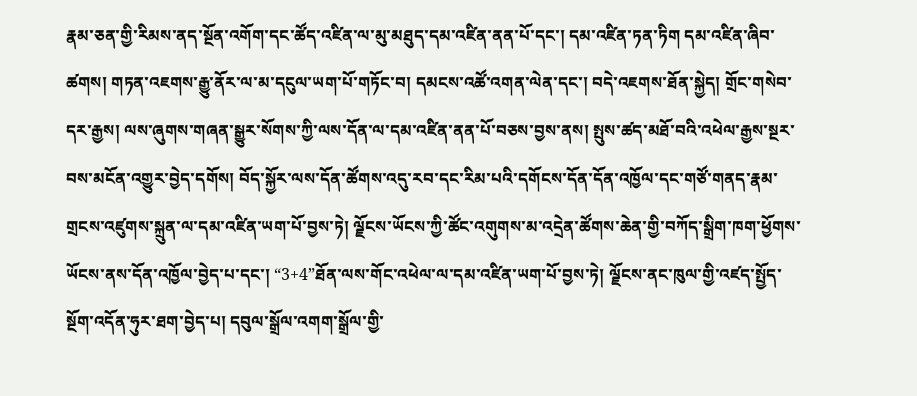རྣམ་ཅན་གྱི་རིམས་ནད་སྔོན་འགོག་དང་ཚོད་འཛིན་ལ་མུ་མཐུད་དམ་འཛིན་ནན་པོ་དང་། དམ་འཛིན་ཏན་ཏིག དམ་འཛིན་ཞིབ་ཚགས། གཏན་འཇགས་རྒྱུ་ནོར་ལ་མ་དངུལ་ཡག་པོ་གཏོང་བ། དམངས་འཚོ་འགན་ལེན་དང་། བདེ་འཇགས་ཐོན་སྐྱེད། གྲོང་གསེབ་དར་རྒྱས། ལས་ཞུགས་གཞན་སྒྱུར་སོགས་ཀྱི་ལས་དོན་ལ་དམ་འཛིན་ནན་པོ་བཅས་བྱས་ནས། སྤུས་ཚད་མཐོ་བའི་འཕེལ་རྒྱས་སྔར་བས་མངོན་འགྱུར་བྱེད་དགོས། བོད་སྐྱོར་ལས་དོན་ཚོགས་འདུ་རབ་དང་རིམ་པའི་དགོངས་དོན་དོན་འཁྱོལ་དང་གཙོ་གནད་རྣམ་གྲངས་འཛུགས་སྐྲུན་ལ་དམ་འཛིན་ཡག་པོ་བྱས་ཏེ། ལྗོངས་ཡོངས་ཀྱི་ཚོང་འགུགས་མ་འདྲེན་ཚོགས་ཆེན་གྱི་བཀོད་སྒྲིག་ཁག་ཕྱོགས་ཡོངས་ནས་དོན་འཁྱོལ་བྱེད་པ་དང་། “3+4”ཐོན་ལས་གོང་འཕེལ་ལ་དམ་འཛིན་ཡག་པོ་བྱས་ཏེ། ལྗོངས་ནང་ཁུལ་གྱི་འཛད་སྤྱོད་སྔོག་འདོན་ཧུར་ཐག་བྱེད་པ། དབུལ་སྒྲོལ་འགག་སྒྲོལ་གྱི་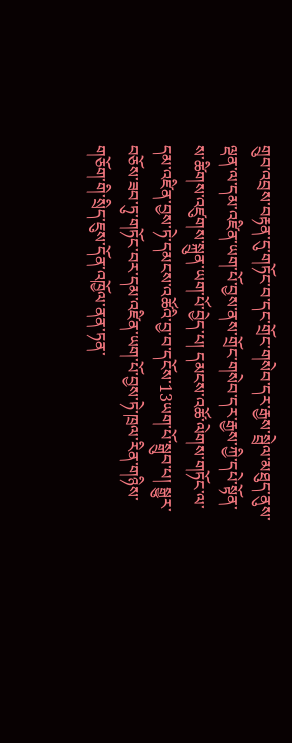གྲུབ་འབྲས་བརྟན་དུ་གཏོང་བ་དང་གྲོང་གསེབ་དར་རྒྱས་སྦྲེལ་མཐུད་ནུས་ལྡན་ལ་དམ་འཛིན་ཡག་པོ་བྱས་ནས་གྲོང་གསེབ་དར་རྒྱས་ཀྱི་དཔེ་སྟོན་ས་ཚིགས་འཛུགས་སྐྲུན་ཡག་པོ་བྱེད་པ། དམངས་འཚོ་ལེགས་གཏོང་ལ་དམ་འཛིན་བྱས་ཏེ་དམངས་འཚོའི་བྱ་བ་དངོས་13ཡག་པོ་སྒྲུབ་པ། སྒྱུར་བཅོས་ཟབ་ཏུ་གཏོང་བར་དམ་འཛིན་ཡག་པོ་བྱས་ཏེ་ཁྲལ་རིན་གཉིས་གཅོག་གི་སྲིད་ཇུས་དོན་འཁྱོལ་ནན་ཏན་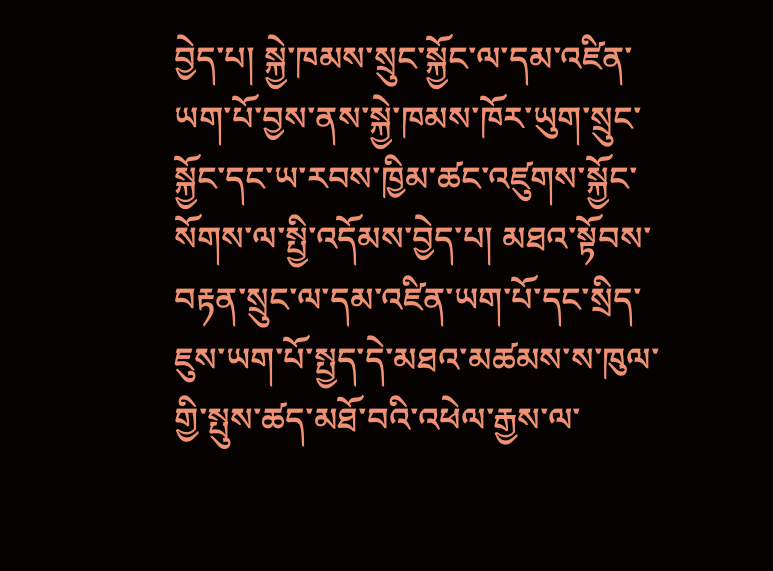བྱེད་པ། སྐྱེ་ཁམས་སྲུང་སྐྱོང་ལ་དམ་འཛིན་ཡག་པོ་བྱས་ནས་སྐྱེ་ཁམས་ཁོར་ཡུག་སྲུང་སྐྱོང་དང་ཡ་རབས་ཁྱིམ་ཚང་འཛུགས་སྐྱོང་སོགས་ལ་སྤྱི་འདོམས་བྱེད་པ། མཐའ་སྟོབས་བརྟན་སྲུང་ལ་དམ་འཛིན་ཡག་པོ་དང་སྲིད་ཇུས་ཡག་པོ་སྤྱད་དེ་མཐའ་མཚམས་ས་ཁུལ་གྱི་སྤུས་ཚད་མཐོ་བའི་འཕེལ་རྒྱས་ལ་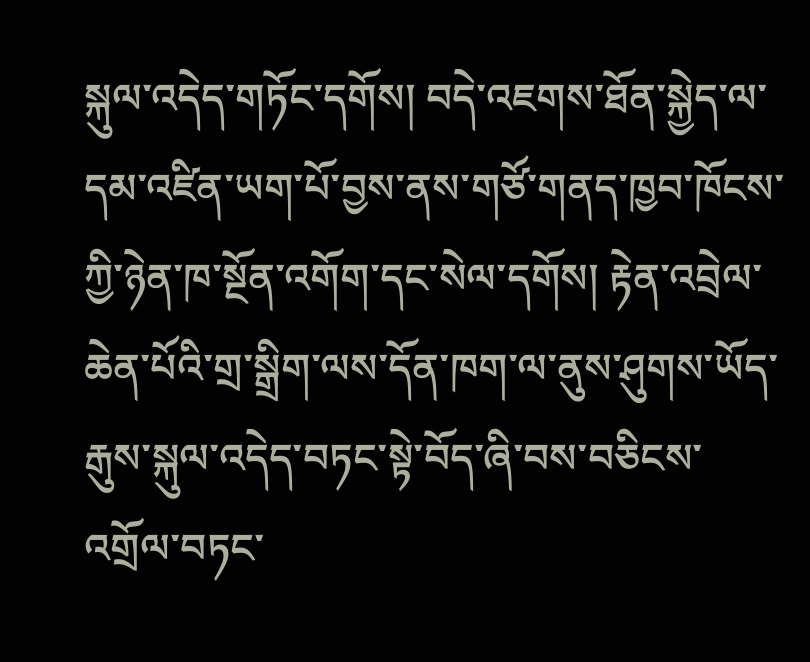སྐུལ་འདེད་གཏོང་དགོས། བདེ་འཇགས་ཐོན་སྐྱེད་ལ་དམ་འཛིན་ཡག་པོ་བྱས་ནས་གཙོ་གནད་ཁྱབ་ཁོངས་ཀྱི་ཉེན་ཁ་སྔོན་འགོག་དང་སེལ་དགོས། རྟེན་འབྲེལ་ཆེན་པོའི་གྲ་སྒྲིག་ལས་དོན་ཁག་ལ་ནུས་ཤུགས་ཡོད་རྒུས་སྐུལ་འདེད་བཏང་སྟེ་བོད་ཞི་བས་བཅིངས་འགྲོལ་བཏང་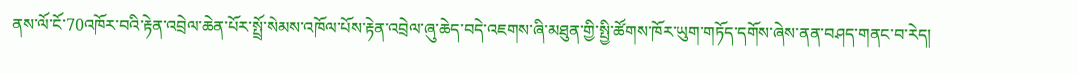ནས་ལོ་ངོ་70འཁོར་བའི་རྟེན་འབྲེལ་ཆེན་པོར་སྤྲོ་སེམས་འཁོལ་པོས་རྟེན་འབྲེལ་ཞུ་ཆེད་བདེ་འཇགས་ཞི་མཐུན་གྱི་སྤྱི་ཚོགས་ཁོར་ཡུག་གཏོད་དགོས་ཞེས་ནན་བཤད་གནང་བ་རེད།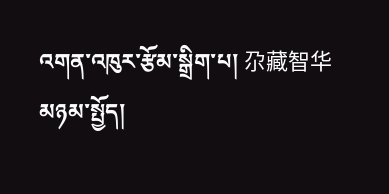འགན་འཁུར་རྩོམ་སྒྲིག་པ། 尕藏智华
མཉམ་སྤྱོད།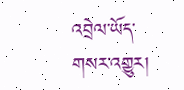འབྲེལ་ཡོད་གསར་འགྱུར།